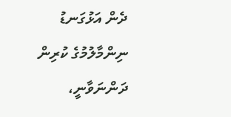ދެން އަޅުގަނޑު ނިންމާލުމުގެ ކުރިން ދަންނަވާނީ،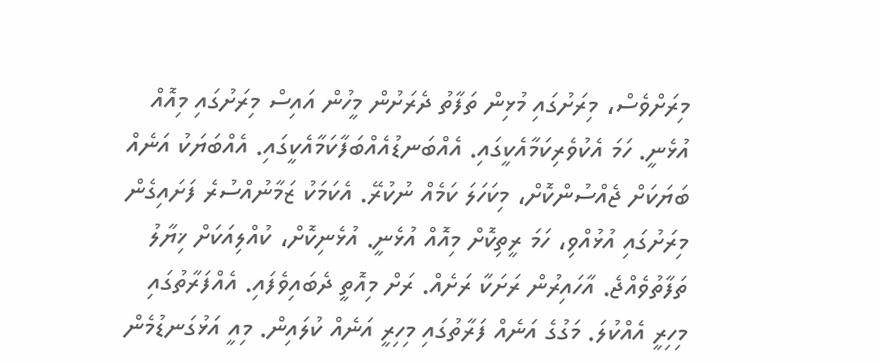މިރަށްވެސް، މިރަށުގައި މުޅިން ތަފާތު ދެރަށުން މީހުން އައިސް މިރަށުގައި މިއޮއް އުޅެނީ. ހަމަ އެކުވެރިކަމާއެކީގައި. އެއްބަނޑުއެއްބަފާކަމާއެކީގައި. އެއްބަޔަކު އަނެއް ބަޔަކަށް ޖެއްސުންކޮށް، މިކަހަލަ ކަމެއް ނުކުރޭ. އެކަމަކު ޒަމާނުއްސުރެ ފަށައިގެން މިރަށުގައި އުޅުއްވި، ހަމަ ރީތިކޮށް މިއޮއް އުޅެނީ. އުޅެނިކޮށް، ކުއްލިއަކަށް ޚިޔާލު ތަފާތުވެއްޖެ. އާހައިރުން ރަށަކާ ރަށެއް. ރަށް މިއޮތީ ދެބައިވެފައި. އެއްފަރާތުގައި މިހިރީ އެއްކުލަ. މަގުގެ އަނެއް ފަރާތުގައި މިހިރީ އަނެއް ކުލައިން. މިއީ އަޅުގަނޑުމެން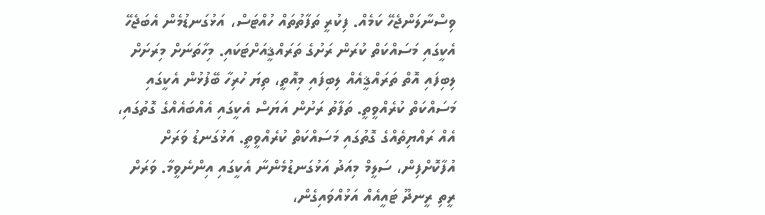ވިސްނާލަންޖެހޭ ކަމެއް. ފިކުރީ ތަފާތުތައް ހުއްޓަސް، އަޅުގަނޑުމެން އެބަޖެހޭ އެކީގައި މަސައްކަތް ކުރަން ރަށުގެ ތަރައްޤީއަށްޓަކައި. މިހާތަނަށް މިރަށަށް ލިބިފައި އޮތް ތަރައްޤީއެއް ލިބިފައި މިއޮތީ، ތިޔަ ހުރިހާ ބޭފުޅުން އެކީގައި މަސައްކަތް ކުރެއްވީތީ. ތަފާތު ރަށުން އަޔަސް އެކީގައި އެއްބައެއްގެ ގޮތުގައި، އެއް ރައްޔިތެއްގެ ގޮތުގައި މަސައްކަތް ކުރެއްވީތީ. އަޅުގަނޑު ވަރަށް އުފާކޮށްފިން، ސަލީމް މިއަދު އަޅުގަނޑުމެންނާ އެކީގައި އިންނެވީމާ. ވަރަށް ރީތި ރީނދޫ ޓައީއެއް އަޅުއްވައިގެން،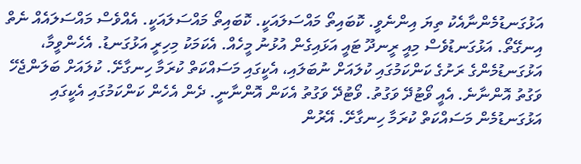އަޅުގަނޑުމެންނާއެކު ތިޔަ އިންނެވީ. ކޮބައިތޯ މައްސަލައަކީ. ކޮބައިތޯ މައްސަލައަކީ. އެއްވެސް މައްސަލައެއް ނެތް އިނގޭތޯ. އަޅުގަނޑުވެސް މިއީ ރީނދޫ ޓައީ އަޅައިގެން އުޅުނު މީހެއް. އެކަމަކު މިހިރީ އަޅުގަނޑު. އެހެންވީމާ، އަޅުގަނޑުމެންގެ ރަށުގެ ކަންކަމުގައި ކުލައަށް ނުބަލައި، އެކީގައި މަސައްކަތް ކުރަމާ ހިނގާށޭ. ކުލައަށް ބަލަންޖެހޭ ވަގުތު އޮންނާނެ. އެއީ ވޯޓުދޭ ވަގުތު. ވޯޓުދޭ ވަގުތު އެކަން އޮންނާނީ. ދެން އެހެން ކަންކަމުގައި އެކީގައި އަޅުގަނޑުމެން މަސައްކަތް ކުރަމާ ހިނގާށޭ. އޭރުން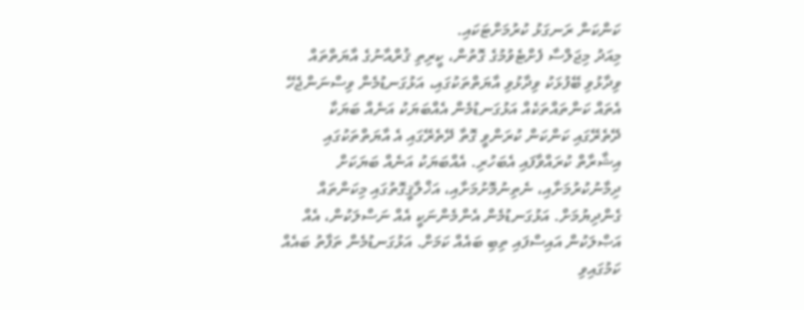ކަންކަން ރަނގަޅު ކުރުމަށްޓަކައި.
މިއަދު މިޖަލްސާ ފެށްޓެވުމުގެ ގޮތުން، ކީރިތި ޤުރްއާނުގެ އާޔަތްތައް ވިދާޅުވި ބޭފުޅަކު ވިދާޅުވި އާޔަތްތަކުގައި، އަޅުގަނޑުމެން ވިސްނަންޖެހޭ އެތައް ކަންތައްތަކެއް އަޅުގަނޑުމެން އެއްބަޔަކު އަނެއް ބަޔަކާ ދޭތެރޭގައި ކަންކަން ކުރަންވީ ގޮތާ ދޭތެރޭގައި އެ އާޔަތްތަކުގައި އިޝާރާތް ކުރައްވާފައި އެބަހުރި. އެއްބަޔަކު އަނެއް ބަޔަކަށް ދިމާނުކުރުމަށާއި، ނެތިނުމޮށުމަށާއި، އަޚްލާޤީގޮތުގައި މިކަންތައް ގެންދިޔުމަށް. އަޅުގަނޑުމެން އެންމެންނަކީ އެއް ނަސްލަކުން، އެއް އަޞްލަކުން އައިސްފައި ތިބި ބައެއް ކަމަށް. އަޅުގަނޑުމެން ތަފާތު ބައެއް ކަމުގައިވި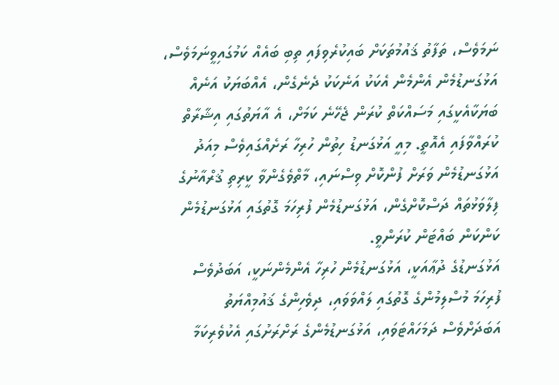ނަމަވެސް، ތަފާތު ޤައުމުތަކަށް ބައިކުރެވިފައި ތިބި ބައެއް ކަމުގައިވީނަމަވެސް، އަޅުގަނޑުމެން އެންމެން އެކަކު އަނެކަކު ދެނެގެން، އެއްބަޔަކު އަނެއް ބަޔަކާއެކީގައި މަސައްކަތް ކުރަން ޖެހޭނެ ކަމަށް، އެ އާޔަތުގައި އިޝާރާތް ކުރައްވާފައި އެއޮތީ. މިއީ އަޅުގަނޑު ހިތުން ހުރިހާ ރަށެއްގައިވެސް މިއަދު އަޅުގަނޑުމެން ވަރަށް ފުންކޮށް ވިސްނައި، މާތްވެގެންވާ ކީރިތި ޤުރްއާނުގެ ފިލާވަޅުތައް ދަސްކޮށްގެން، އަޅުގަނޑުމެން ފުރިހަމަ ގޮތުގައި އަޅުގަނޑުމެން ކަންކަން ބައްޓަން ކުރަންވީ.
އަޅުގަނޑުގެ ދުޢާއަކީ، އަޅުގަނޑުމެން ހުރިހާ އެންމެންނަކީ، އަބަދުވެސް ފުރިހަމަ މުސްލިމުންގެ ގޮތުގައި ލައްވަވައި، ދިވެހިންގެ ޤައުމިއްޔަތު އަބަދަށްވެސް ދަމަހައްޓަވައި، އަޅުގަނޑުމެންގެ ރަށްރަށުގައި އެކުވެރިކަމާ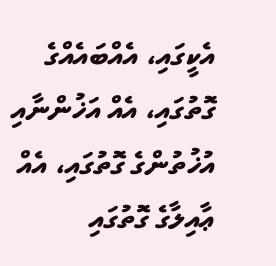އެކީގައި، އެއްބައެއްގެ ގޮތުގައި، އެއް އަޚުންނާއި އުޚުތުންގެ ގޮތުގައި، އެއް ޢާއިލާގެ ގޮތުގައި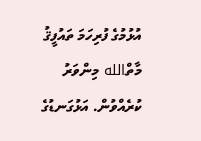އުޅުމުގެ ފުރިހަމަ ތައުފީޤު މާތްالله މިންވަރު ކުރެއްވުން. އަޅުގަނޑުގެ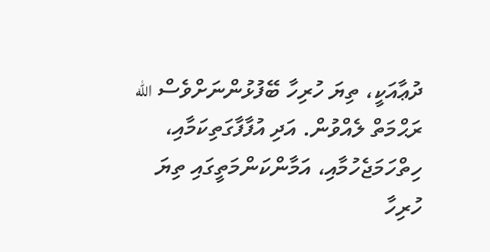ދުޢާއަކީ، ތިޔަ ހުރިހާ ބޭފުޅުންނަށްވެސް الله ރަޙްމަތް ލެއްވުން. އަދި އުފާފާގަތިކަމާއި، ހިތްހަމަޖެހުމާއި، އަމާންކަންމަތީގައި ތިޔަ ހުރިހާ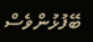ބޭފުޅުންވެސް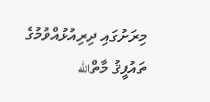މިރަށުގައި ދިރިއުޅުއްވުމުގެ ތައުފީޤު މާތްالله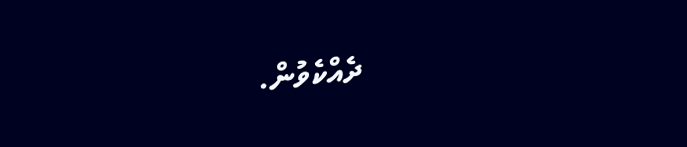ދެއްކެވުން.